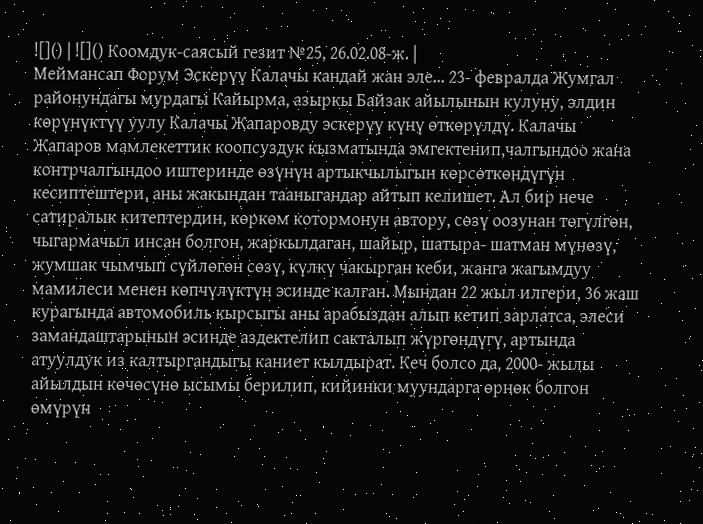![]() | ![]() Коомдук-саясый гезит №25, 26.02.08-ж. |
Меймансап Форум Эскерүү Калачы кандай жан эле... 23- февралда Жумгал районундагы мурдагы Кайырма, азыркы Байзак айылынын кулуну, элдин көрүнүктүү уулу Калачы Жапаровду эскерүү күнү өткөрүлдү. Калачы Жапаров мамлекеттик коопсуздук кызматында эмгектенип,чалгындоо жана контрчалгындоо иштеринде өзүнүн артыкчылыгын көрсөткөндүгүн кесиптештери, аны жакындан тааныгандар айтып келишет. Ал бир нече сатиралык китептердин, көркөм котормонун автору, сөзү оозунан төгүлгөн, чыгармачыл инсан болгон, жаркылдаган, шайыр, шатыра- шатман мүнөзү, жумшак чымчып сүйлөгөн сөзү, күлкү чакырган кеби, жанга жагымдуу мамилеси менен көпчүлүктүн эсинде калган. Мындан 22 жыл илгери, 36 жаш курагында автомобиль кырсыгы аны арабыздан алып кетип зарлатса, элеси замандаштарынын эсинде аздектелип сакталып жүргөндүгү, артында атуулдук из калтыргандыгы каниет кылдырат. Кеч болсо да, 2000- жылы айылдын көчөсүнө ысымы берилип, кийинки муундарга өрнөк болгон өмүрүн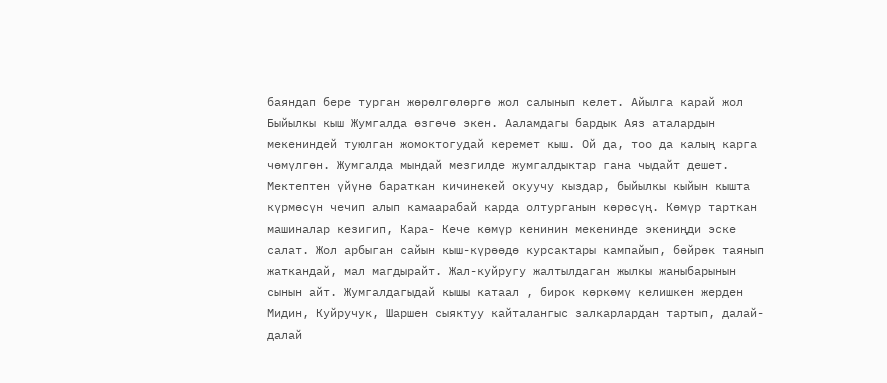баяндап бере турган жөрөлгөлөргө жол салынып келет. Айылга карай жол Быйылкы кыш Жумгалда өзгөчө экен. Ааламдагы бардык Аяз аталардын мекениндей туюлган жомоктогудай керемет кыш. Ой да, тоо да калың карга чөмүлгөн. Жумгалда мындай мезгилде жумгалдыктар гана чыдайт дешет. Мектептен үйүнө бараткан кичинекей окуучу кыздар, быйылкы кыйын кышта күрмөсүн чечип алып камаарабай карда олтурганын көрөсүң. Көмүр тарткан машиналар кезигип, Кара- Кече көмүр кенинин мекенинде экениңди эске салат. Жол арбыган сайын кыш-күрөөдө курсактары кампайып, бөйрөк таянып жаткандай, мал магдырайт. Жал-куйругу жалтылдаган жылкы жаныбарынын сынын айт. Жумгалдагыдай кышы катаал , бирок көркөмү келишкен жерден Мидин, Куйручук, Шаршен сыяктуу кайталангыс залкарлардан тартып, далай-далай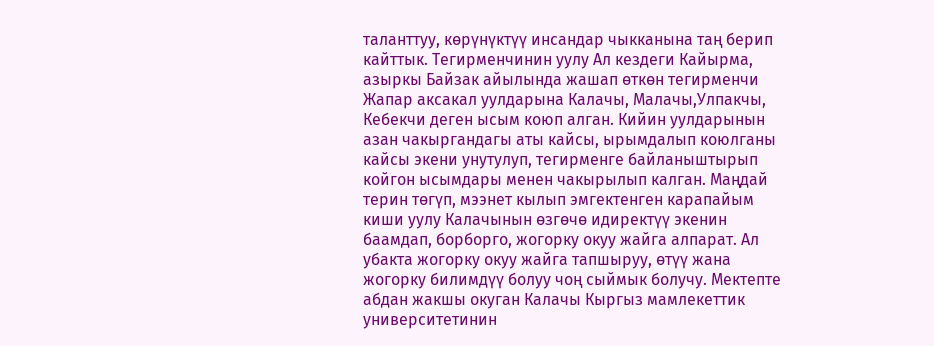таланттуу, көрүнүктүү инсандар чыкканына таң берип кайттык. Тегирменчинин уулу Ал кездеги Кайырма, азыркы Байзак айылында жашап өткөн тегирменчи Жапар аксакал уулдарына Калачы, Малачы,Улпакчы, Кебекчи деген ысым коюп алган. Кийин уулдарынын азан чакыргандагы аты кайсы, ырымдалып коюлганы кайсы экени унутулуп, тегирменге байланыштырып койгон ысымдары менен чакырылып калган. Маңдай терин төгүп, мээнет кылып эмгектенген карапайым киши уулу Калачынын өзгөчө идиректүү экенин баамдап, борборго, жогорку окуу жайга алпарат. Ал убакта жогорку окуу жайга тапшыруу, өтүү жана жогорку билимдүү болуу чоң сыймык болучу. Мектепте абдан жакшы окуган Калачы Кыргыз мамлекеттик университетинин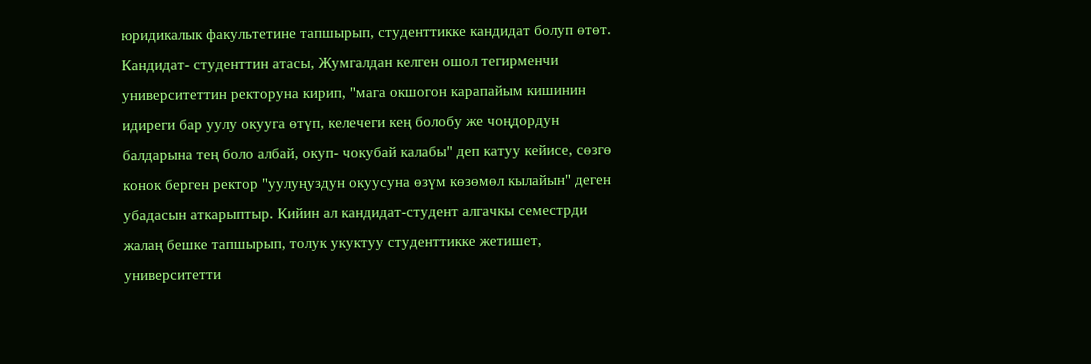юридикалык факультетине тапшырып, студенттикке кандидат болуп өтөт. Кандидат- студенттин атасы, Жумгалдан келген ошол тегирменчи университеттин ректоруна кирип, "мага окшогон карапайым кишинин идиреги бар уулу окууга өтүп, келечеги кең болобу же чоңдордун балдарына тең боло албай, окуп- чокубай калабы" деп катуу кейисе, сөзгө конок берген ректор "уулуңуздун окуусуна өзүм көзөмөл кылайын" деген убадасын аткарыптыр. Кийин ал кандидат-студент алгачкы семестрди жалаң бешке тапшырып, толук укуктуу студенттикке жетишет, университетти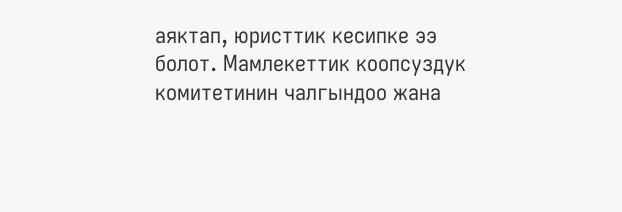аяктап, юристтик кесипке ээ болот. Мамлекеттик коопсуздук комитетинин чалгындоо жана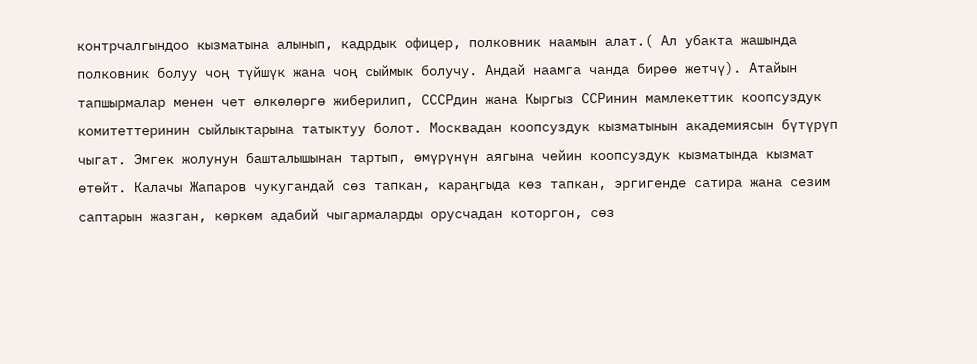контрчалгындоо кызматына алынып, кадрдык офицер, полковник наамын алат.( Ал убакта жашында полковник болуу чоң түйшүк жана чоң сыймык болучу. Андай наамга чанда бирөө жетчү). Атайын тапшырмалар менен чет өлкөлөргө жиберилип, СССРдин жана Кыргыз ССРинин мамлекеттик коопсуздук комитеттеринин сыйлыктарына татыктуу болот. Москвадан коопсуздук кызматынын академиясын бүтүрүп чыгат. Эмгек жолунун башталышынан тартып, өмүрүнүн аягына чейин коопсуздук кызматында кызмат өтөйт. Калачы Жапаров чукугандай сөз тапкан, караңгыда көз тапкан, эргигенде сатира жана сезим саптарын жазган, көркөм адабий чыгармаларды орусчадан которгон, сөз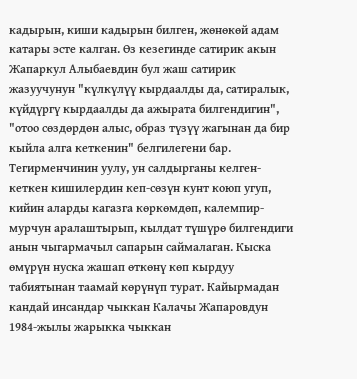кадырын, киши кадырын билген, жөнөкөй адам катары эсте калган. Өз кезегинде сатирик акын Жапаркул Алыбаевдин бул жаш сатирик жазуучунун "күлкүлүү кырдаалды да, сатиралык, күйдүргү кырдаалды да ажырата билгендигин", "отоо сөздөрдөн алыс, образ түзүү жагынан да бир кыйла алга кеткенин" белгилегени бар. Тегирменчинин уулу, ун салдырганы келген-кеткен кишилердин кеп-сөзүн кунт коюп угуп, кийин аларды кагазга көркөмдөп, калемпир- мурчун аралаштырып, кылдат түшүрө билгендиги анын чыгармачыл сапарын саймалаган. Кыска өмүрүн нуска жашап өткөнү көп кырдуу табиятынан таамай көрүнүп турат. Кайырмадан кандай инсандар чыккан Калачы Жапаровдун 1984-жылы жарыкка чыккан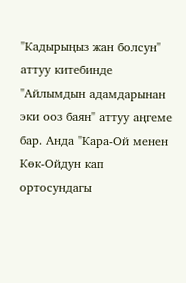"Кадырыңыз жан болсун" аттуу китебинде "Айлымдын адамдарынан эки ооз баян" аттуу аңгеме бар. Анда "Кара-Ой менен Көк-Ойдун кап ортосундагы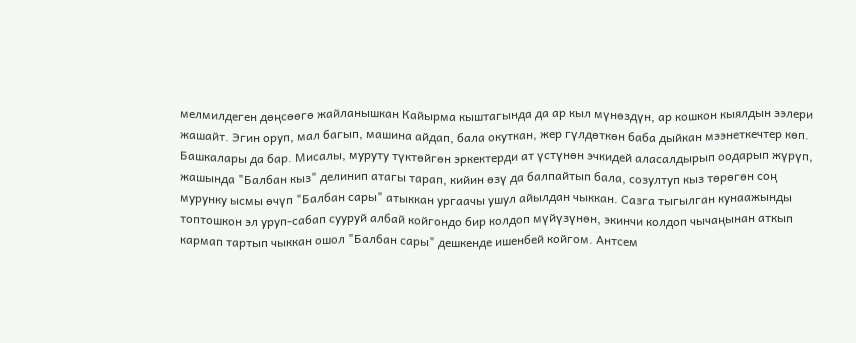мелмилдеген дөңсөөгө жайланышкан Кайырма кыштагында да ар кыл мүнөздүн, ар кошкон кыялдын ээлери жашайт. Эгин оруп, мал багып, машина айдап, бала окуткан, жер гүлдөткөн баба дыйкан мээнеткечтер көп. Башкалары да бар. Мисалы, муруту түктөйгөн эркектерди ат үстүнөн эчкидей аласалдырып оодарып жүрүп, жашында "Балбан кыз" делинип атагы тарап, кийин өзү да балпайтып бала, созултуп кыз төрөгөн соң мурунку ысмы өчүп "Балбан сары" атыккан ургаачы ушул айылдан чыккан. Сазга тыгылган кунаажынды топтошкон эл уруп-сабап сууруй албай койгондо бир колдоп мүйүзүнөн, экинчи колдоп чычаңынан аткып кармап тартып чыккан ошол "Балбан сары" дешкенде ишенбей койгом. Антсем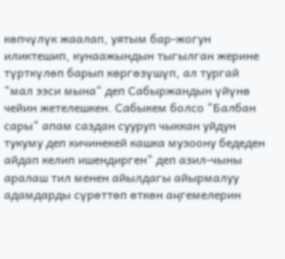көпчүлүк жаалап, уятым бар-жогун иликтешип, кунаажындын тыгылган жерине түрткүлөп барып көргөзүшүп, ал тургай "мал ээси мына" деп Сабыржандын үйүнө чейин жетелешкен. Сабыкем болсо "Балбан сары" апам саздан сууруп чыккан уйдун тукуму деп кичинекей кашка музоону бедеден айдап келип ишендирген" деп азил-чыны аралаш тил менен айылдагы айырмалуу адамдарды сүрөттөп өткөн аңгемелерин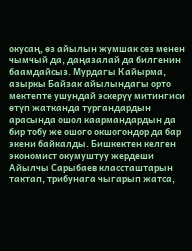окусаң, өз айылын жумшак сөз менен чымчый да, даңазалай да билгенин баамдайсыз. Мурдагы Кайырма, азыркы Байзак айылындагы орто мектепте ушундай эскерүү митингиси өтүп жатканда тургандардын арасында ошол каармандардын да бир тобу же ошого окшогондор да бар экени байкалды. Бишкектен келген экономист окумуштуу жердеши Айылчы Сарыбаев классташтарын тактап, трибунага чыгарып жатса,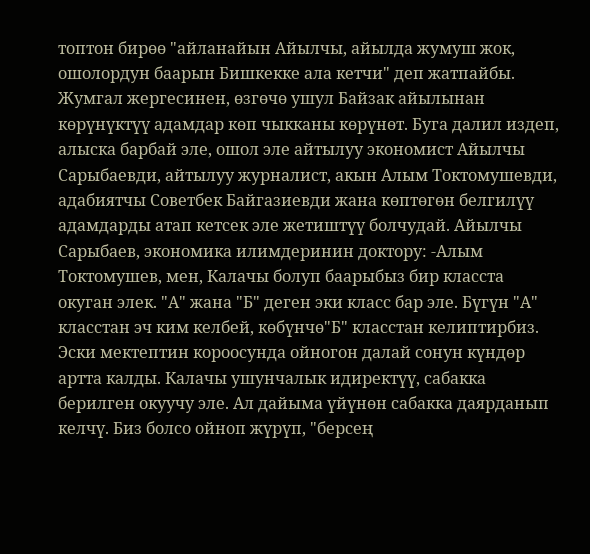топтон бирөө "айланайын Айылчы, айылда жумуш жок, ошолордун баарын Бишкекке ала кетчи" деп жатпайбы. Жумгал жергесинен, өзгөчө ушул Байзак айылынан көрүнүктүү адамдар көп чыкканы көрүнөт. Буга далил издеп, алыска барбай эле, ошол эле айтылуу экономист Айылчы Сарыбаевди, айтылуу журналист, акын Алым Токтомушевди, адабиятчы Советбек Байгазиевди жана көптөгөн белгилүү адамдарды атап кетсек эле жетиштүү болчудай. Айылчы Сарыбаев, экономика илимдеринин доктору: -Алым Токтомушев, мен, Калачы болуп баарыбыз бир класста окуган элек. "А" жана "Б" деген эки класс бар эле. Бүгүн "А" класстан эч ким келбей, көбүнчө"Б" класстан келиптирбиз. Эски мектептин короосунда ойногон далай сонун күндөр артта калды. Калачы ушунчалык идиректүү, сабакка берилген окуучу эле. Ал дайыма үйүнөн сабакка даярданып келчү. Биз болсо ойноп жүрүп, "берсең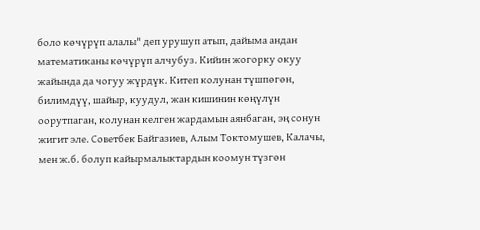боло көчүрүп алалы" деп урушуп атып, дайыма андан математиканы көчүрүп алчубуз. Кийин жогорку окуу жайында да чогуу жүрдүк. Китеп колунан түшпөгөн, билимдүү, шайыр, куудул, жан кишинин көңүлүн оорутпаган, колунан келген жардамын аянбаган, эң сонун жигит эле. Советбек Байгазиев, Алым Токтомушев, Калачы, мен ж.б. болуп кайырмалыктардын коомун түзгөн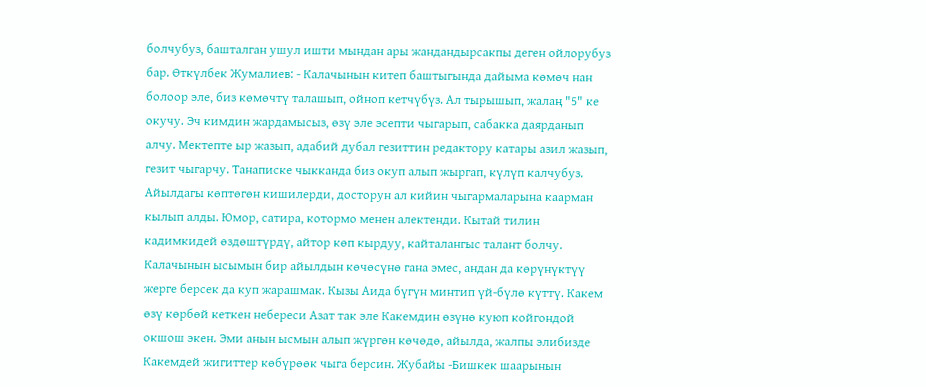болчубуз, башталган ушул ишти мындан ары жандандырсакпы деген ойлорубуз бар. Өткүлбек Жумалиев: - Калачынын китеп баштыгында дайыма көмөч нан болоор эле, биз көмөчтү талашып, ойноп кетчүбүз. Ал тырышып, жалаң "5" ке окучу. Эч кимдин жардамысыз, өзү эле эсепти чыгарып, сабакка даярданып алчу. Мектепте ыр жазып, адабий дубал гезиттин редактору катары азил жазып, гезит чыгарчу. Танаписке чыкканда биз окуп алып жыргап, күлүп калчубуз. Айылдагы көптөгөн кишилерди, досторун ал кийин чыгармаларына каарман кылып алды. Юмор, сатира, котормо менен алектенди. Кытай тилин кадимкидей өздөштүрдү, айтор көп кырдуу, кайталангыс талант болчу. Калачынын ысымын бир айылдын көчөсүнө гана эмес, андан да көрүнүктүү жерге берсек да куп жарашмак. Кызы Аида бүгүн минтип үй-бүлө күттү. Какем өзү көрбөй кеткен небереси Азат так эле Какемдин өзүнө куюп койгондой окшош экен. Эми анын ысмын алып жүргөн көчөдө, айылда, жалпы элибизде Какемдей жигиттер көбүрөөк чыга берсин. Жубайы -Бишкек шаарынын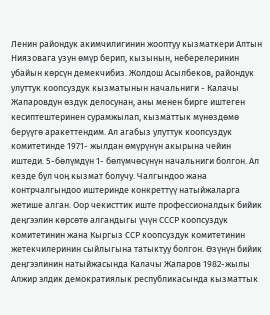Ленин райондук акимчилигинин жооптуу кызматкери Алтын Ниязовага узун өмүр берип, кызынын, неберелеринин убайын көрсүн демекчибиз. Жолдош Асылбеков, райондук улуттук коопсуздук кызматынын начальниги - Калачы Жапаровдун өздүк делосунан, аны менен бирге иштеген кесиптештеринен сурамжылап, кызматтык мүнөздөмө берүүгө аракеттендим. Ал агабыз улуттук коопсуздук комитетинде 1971- жылдан өмүрүнүн акырына чейин иштеди. 5-бөлүмдүн 1- бөлүмчөсүнүн начальниги болгон. Ал кезде бул чоң кызмат болучу. Чалгындоо жана контрчалгындоо иштеринде конкреттүү натыйжаларга жетише алган. Оор чекисттик иште профессионалдык бийик деңгээлин көрсөтө алгандыгы үчүн СССР коопсуздук комитетинин жана Кыргыз ССР коопсуздук комитетинин жетекчилеринин сыйлыгына татыктуу болгон. Өзүнүн бийик деңгээлинин натыйжасында Калачы Жапаров 1982-жылы Алжир элдик демократиялык республикасында кызматтык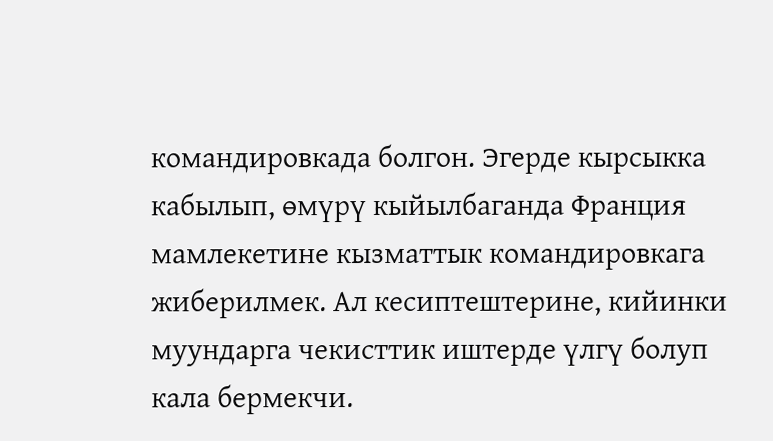командировкада болгон. Эгерде кырсыкка кабылып, өмүрү кыйылбаганда Франция мамлекетине кызматтык командировкага жиберилмек. Ал кесиптештерине, кийинки муундарга чекисттик иштерде үлгү болуп кала бермекчи.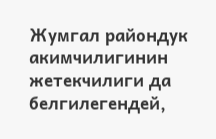Жумгал райондук акимчилигинин жетекчилиги да белгилегендей,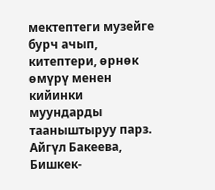мектептеги музейге бурч ачып, китептери, өрнөк өмүрү менен кийинки муундарды тааныштыруу парз. Айгүл Бакеева, Бишкек-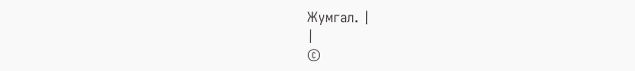Жумгал. |
|
©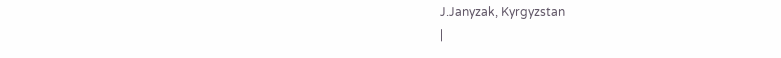J.Janyzak, Kyrgyzstan
|